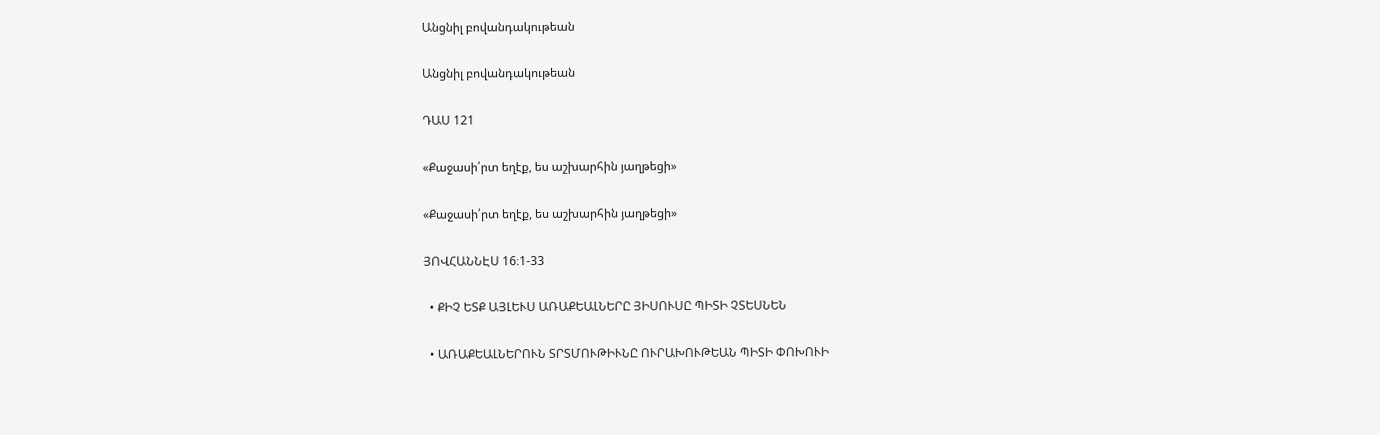Անցնիլ բովանդակութեան

Անցնիլ բովանդակութեան

ԴԱՍ 121

«Քաջասի՛րտ եղէք, ես աշխարհին յաղթեցի»

«Քաջասի՛րտ եղէք, ես աշխարհին յաղթեցի»

ՅՈՎՀԱՆՆԷՍ 16։1-33

  • ՔԻՉ ԵՏՔ ԱՅԼԵՒՍ ԱՌԱՔԵԱԼՆԵՐԸ ՅԻՍՈՒՍԸ ՊԻՏԻ ՉՏԵՍՆԵՆ

  • ԱՌԱՔԵԱԼՆԵՐՈՒՆ ՏՐՏՄՈՒԹԻՒՆԸ ՈՒՐԱԽՈՒԹԵԱՆ ՊԻՏԻ ՓՈԽՈՒԻ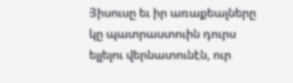Յիսուսը եւ իր առաքեալները կը պատրաստուին դուրս ելլելու վերնատունէն, ուր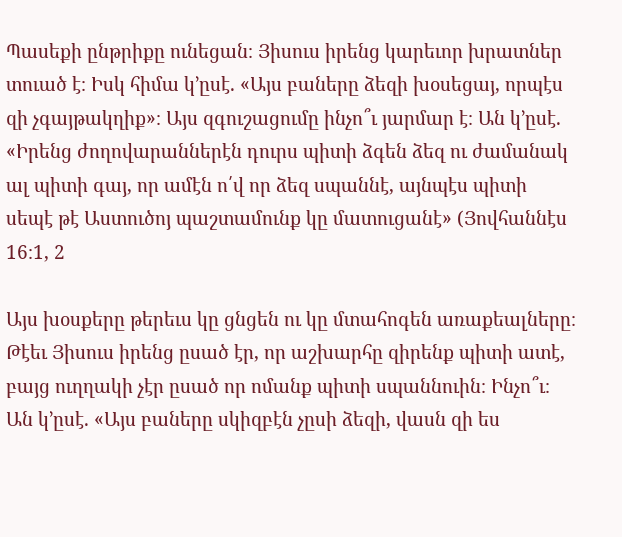Պասեքի ընթրիքը ունեցան։ Յիսուս իրենց կարեւոր խրատներ տուած է։ Իսկ հիմա կ’ըսէ. «Այս բաները ձեզի խօսեցայ, որպէս զի չգայթակղիք»։ Այս զգուշացումը ինչո՞ւ յարմար է։ Ան կ’ըսէ. «Իրենց ժողովարաններէն դուրս պիտի ձգեն ձեզ ու ժամանակ ալ պիտի գայ, որ ամէն ո՛վ որ ձեզ սպաննէ, այնպէս պիտի սեպէ թէ Աստուծոյ պաշտամունք կը մատուցանէ» (Յովհաննէս 16։1, 2

Այս խօսքերը թերեւս կը ցնցեն ու կը մտահոգեն առաքեալները։ Թէեւ Յիսուս իրենց ըսած էր, որ աշխարհը զիրենք պիտի ատէ, բայց ուղղակի չէր ըսած որ ոմանք պիտի սպաննուին։ Ինչո՞ւ։ Ան կ’ըսէ. «Այս բաները սկիզբէն չըսի ձեզի, վասն զի ես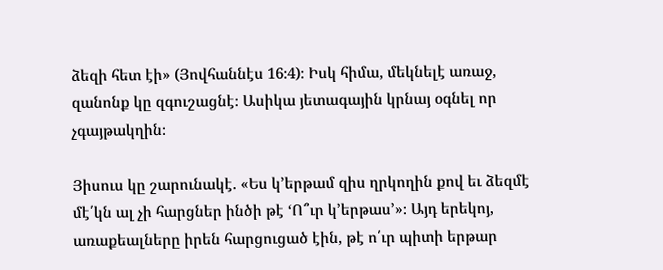ձեզի հետ էի» (Յովհաննէս 16։4)։ Իսկ հիմա, մեկնելէ առաջ, զանոնք կը զգուշացնէ։ Ասիկա յետագային կրնայ օգնել որ չգայթակղին։

Յիսուս կը շարունակէ. «Ես կ’երթամ զիս ղրկողին քով եւ ձեզմէ մէ՛կն ալ չի հարցներ ինծի թէ ‘Ո՞ւր կ’երթաս’»։ Այդ երեկոյ, առաքեալները իրեն հարցուցած էին, թէ ո՛ւր պիտի երթար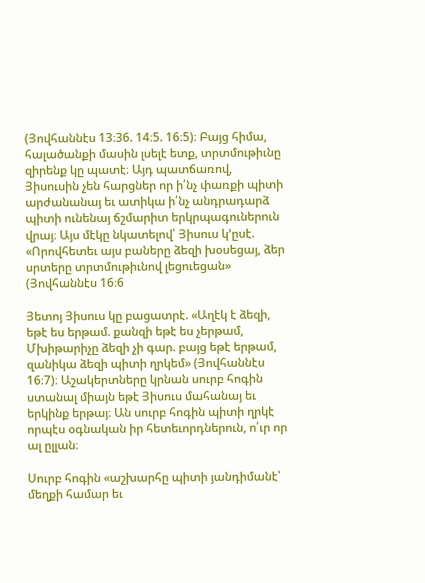(Յովհաննէս 13։36. 14։5. 16։5)։ Բայց հիմա, հալածանքի մասին լսելէ ետք, տրտմութիւնը զիրենք կը պատէ։ Այդ պատճառով, Յիսուսին չեն հարցներ որ ի՛նչ փառքի պիտի արժանանայ եւ ատիկա ի՛նչ անդրադարձ պիտի ունենայ ճշմարիտ երկրպագուներուն վրայ։ Այս մէկը նկատելով՝ Յիսուս կ’ըսէ. «Որովհետեւ այս բաները ձեզի խօսեցայ, ձեր սրտերը տրտմութիւնով լեցուեցան» (Յովհաննէս 16։6

Յետոյ Յիսուս կը բացատրէ. «Աղէկ է ձեզի, եթէ ես երթամ. քանզի եթէ ես չերթամ, Մխիթարիչը ձեզի չի գար. բայց եթէ երթամ, զանիկա ձեզի պիտի ղրկեմ» (Յովհաննէս 16։7)։ Աշակերտները կրնան սուրբ հոգին ստանալ միայն եթէ Յիսուս մահանայ եւ երկինք երթայ։ Ան սուրբ հոգին պիտի ղրկէ որպէս օգնական իր հետեւորդներուն, ո՛ւր որ ալ ըլլան։

Սուրբ հոգին «աշխարհը պիտի յանդիմանէ՝ մեղքի համար եւ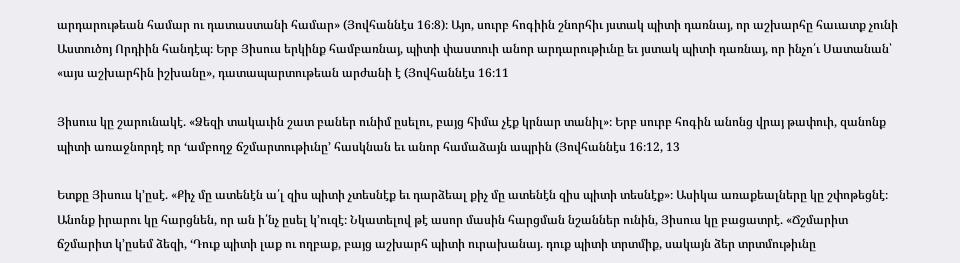արդարութեան համար ու դատաստանի համար» (Յովհաննէս 16։8)։ Այո, սուրբ հոգիին շնորհիւ յստակ պիտի դառնայ, որ աշխարհը հաւատք չունի Աստուծոյ Որդիին հանդէպ։ Երբ Յիսուս երկինք համբառնայ, պիտի փաստուի անոր արդարութիւնը եւ յստակ պիտի դառնայ, որ ինչո՛ւ Սատանան՝ «այս աշխարհին իշխանը», դատապարտութեան արժանի է (Յովհաննէս 16։11

Յիսուս կը շարունակէ. «Ձեզի տակաւին շատ բաներ ունիմ ըսելու, բայց հիմա չէք կրնար տանիլ»։ Երբ սուրբ հոգին անոնց վրայ թափուի, զանոնք պիտի առաջնորդէ որ ‘ամբողջ ճշմարտութիւնը’ հասկնան եւ անոր համաձայն ապրին (Յովհաննէս 16։12, 13

Ետքը Յիսուս կ’ըսէ. «Քիչ մը ատենէն ա՛լ զիս պիտի չտեսնէք եւ դարձեալ քիչ մը ատենէն զիս պիտի տեսնէք»։ Ասիկա առաքեալները կը շփոթեցնէ։ Անոնք իրարու կը հարցնեն, որ ան ի՛նչ ըսել կ’ուզէ։ Նկատելով թէ ասոր մասին հարցման նշաններ ունին, Յիսուս կը բացատրէ. «Ճշմարիտ ճշմարիտ կ’ըսեմ ձեզի, ‘Դուք պիտի լաք ու ողբաք, բայց աշխարհ պիտի ուրախանայ. դուք պիտի տրտմիք, սակայն ձեր տրտմութիւնը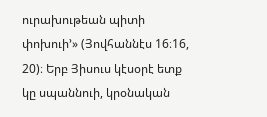ուրախութեան պիտի փոխուի’» (Յովհաննէս 16։16, 20)։ Երբ Յիսուս կէսօրէ ետք կը սպաննուի, կրօնական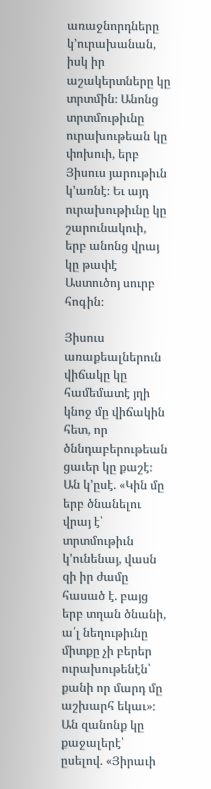առաջնորդները կ’ուրախանան, իսկ իր աշակերտները կը տրտմին։ Անոնց տրտմութիւնը ուրախութեան կը փոխուի, երբ Յիսուս յարութիւն կ’առնէ։ Եւ այդ ուրախութիւնը կը շարունակուի, երբ անոնց վրայ կը թափէ Աստուծոյ սուրբ հոգին։

Յիսուս առաքեալներուն վիճակը կը համեմատէ յղի կնոջ մը վիճակին հետ, որ ծննդաբերութեան ցաւեր կը քաշէ։ Ան կ’ըսէ. «Կին մը երբ ծնանելու վրայ է՝ տրտմութիւն կ’ունենայ, վասն զի իր ժամը հասած է. բայց երբ տղան ծնանի, ա՛լ նեղութիւնը միտքը չի բերեր ուրախութենէն՝ քանի որ մարդ մը աշխարհ եկաւ»։ Ան զանոնք կը քաջալերէ՝ ըսելով. «Յիրաւի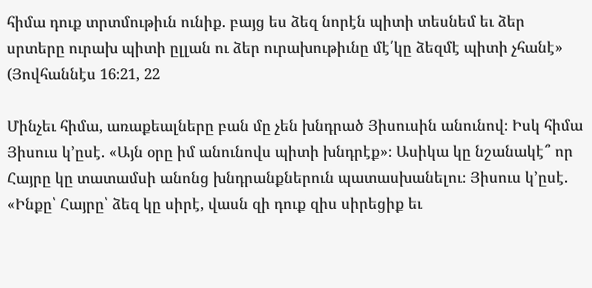հիմա դուք տրտմութիւն ունիք. բայց ես ձեզ նորէն պիտի տեսնեմ եւ ձեր սրտերը ուրախ պիտի ըլլան ու ձեր ուրախութիւնը մէ՛կը ձեզմէ պիտի չհանէ» (Յովհաննէս 16։21, 22

Մինչեւ հիմա, առաքեալները բան մը չեն խնդրած Յիսուսին անունով։ Իսկ հիմա Յիսուս կ’ըսէ. «Այն օրը իմ անունովս պիտի խնդրէք»։ Ասիկա կը նշանակէ՞ որ Հայրը կը տատամսի անոնց խնդրանքներուն պատասխանելու։ Յիսուս կ’ըսէ. «Ինքը՝ Հայրը՝ ձեզ կը սիրէ, վասն զի դուք զիս սիրեցիք եւ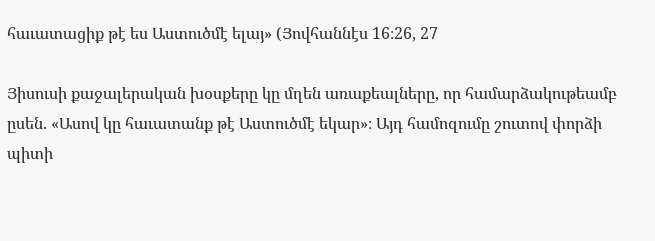հաւատացիք թէ ես Աստուծմէ ելայ» (Յովհաննէս 16։26, 27

Յիսուսի քաջալերական խօսքերը կը մղեն առաքեալները, որ համարձակութեամբ ըսեն. «Ասով կը հաւատանք թէ Աստուծմէ եկար»։ Այդ համոզումը շուտով փորձի պիտի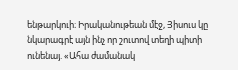ենթարկուի։ Իրականութեան մէջ, Յիսուս կը նկարագրէ այն ինչ որ շուտով տեղի պիտի ունենայ. «Ահա ժամանակ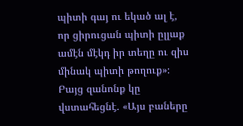պիտի գայ ու եկած ալ է, որ ցիրուցան պիտի ըլլաք ամէն մէկդ իր տեղը ու զիս մինակ պիտի թողուք»։ Բայց զանոնք կը վստահեցնէ. «Այս բաները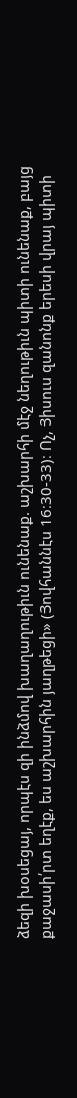ձեզի խօսեցայ, որպէս զի ինձմով խաղաղութիւն ունենաք. աշխարհի մէջ նեղութիւն պիտի ունենաք, բայց քաջասի՛րտ եղէք, ես աշխարհին յաղթեցի» (Յովհաննէս 16։30-33)։ Ոչ, Յիսուս զանոնք երեսի վրայ պիտի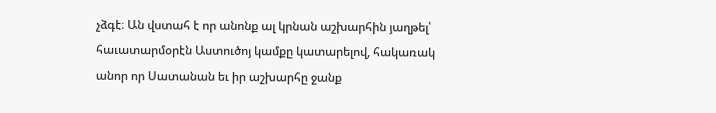չձգէ։ Ան վստահ է որ անոնք ալ կրնան աշխարհին յաղթել՝ հաւատարմօրէն Աստուծոյ կամքը կատարելով, հակառակ անոր որ Սատանան եւ իր աշխարհը ջանք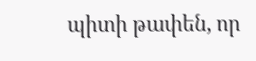պիտի թափեն, որ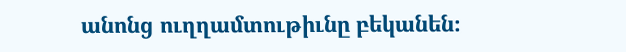անոնց ուղղամտութիւնը բեկանեն։